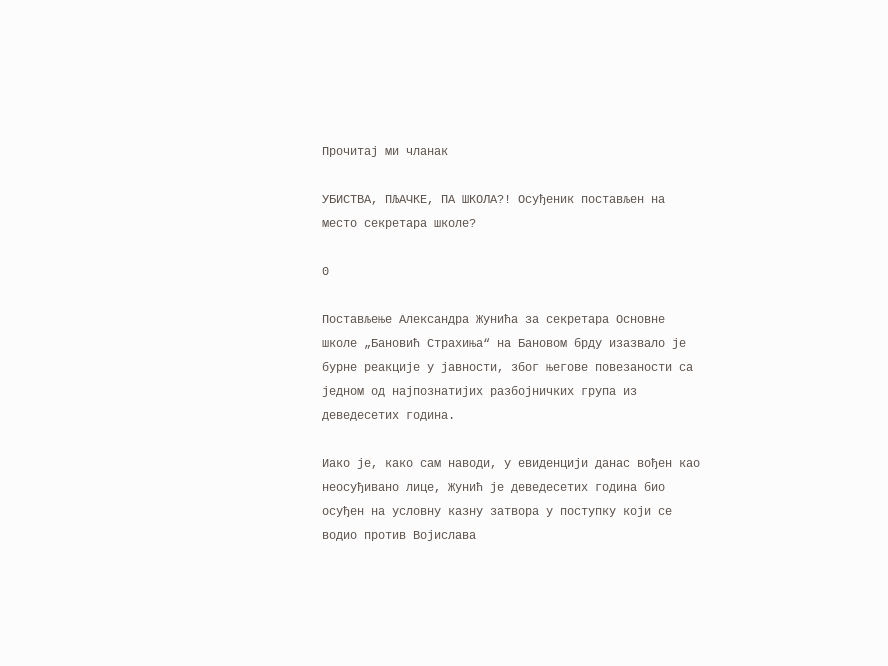Прочитај ми чланак

УБИСТВА, ПЉАЧКЕ, ПА ШКОЛА?! Осуђеник постављен на место секретара школе?

0

Постављење Александра Жунића за секретара Основне школе „Бановић Страхиња“ на Бановом брду изазвало је бурне реакције у јавности, због његове повезаности са једном од најпознатијих разбојничких група из деведесетих година.

Иако је, како сам наводи, у евиденцији данас вођен као неосуђивано лице, Жунић је деведесетих година био осуђен на условну казну затвора у поступку који се водио против Војислава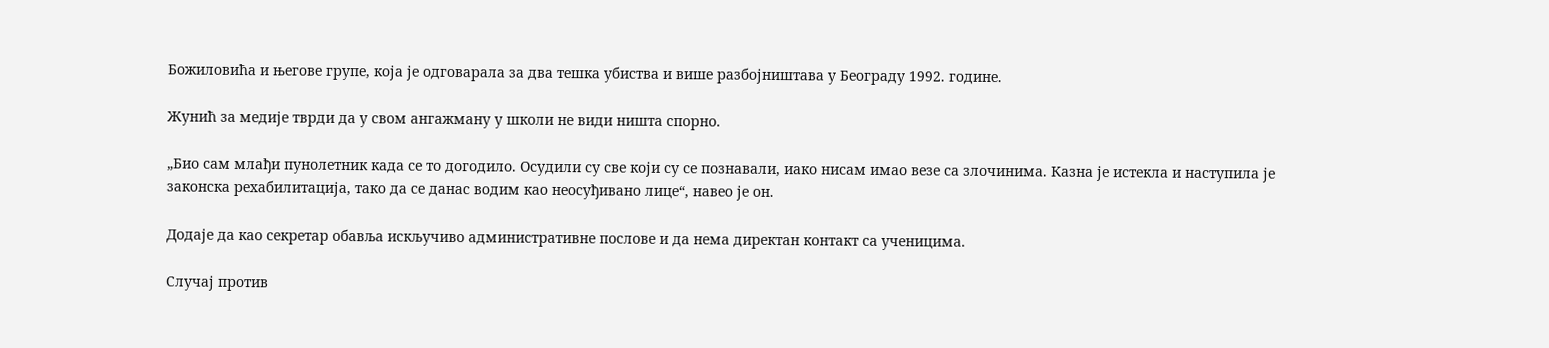Божиловића и његове групе, која је одговарала за два тешка убиства и више разбојништава у Београду 1992. године.

Жунић за медије тврди да у свом ангажману у школи не види ништа спорно.

„Био сам млађи пунолетник када се то догодило. Осудили су све који су се познавали, иако нисам имао везе са злочинима. Казна је истекла и наступила је законска рехабилитација, тако да се данас водим као неосуђивано лице“, навео је он.

Додаје да као секретар обавља искључиво административне послове и да нема директан контакт са ученицима.

Случај против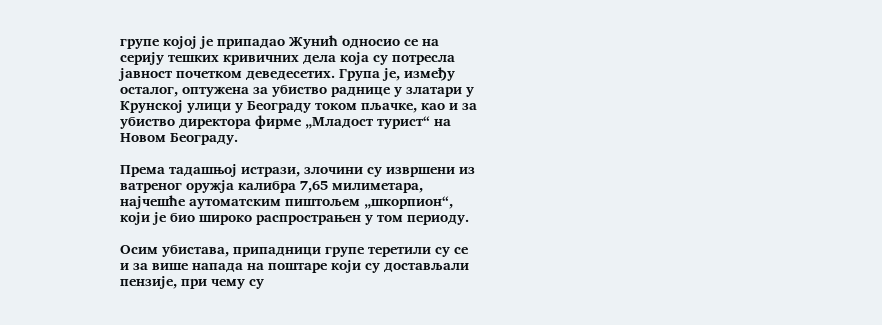групе којој је припадао Жунић односио се на серију тешких кривичних дела која су потресла јавност почетком деведесетих. Група је, између осталог, оптужена за убиство раднице у златари у Крунској улици у Београду током пљачке, као и за убиство директора фирме „Младост турист“ на Новом Београду.

Према тадашњој истрази, злочини су извршени из ватреног оружја калибра 7,65 милиметара, најчешће аутоматским пиштољем „шкорпион“, који је био широко распрострањен у том периоду.

Осим убистава, припадници групе теретили су се и за више напада на поштаре који су достављали пензије, при чему су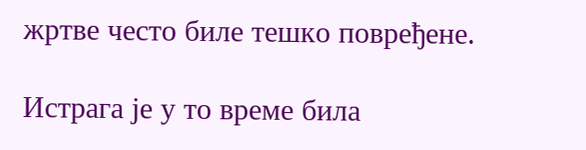жртве често биле тешко повређене.

Истрага је у то време била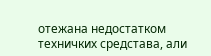отежана недостатком техничких средстава, али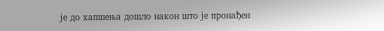је до хапшења дошло након што је пронађен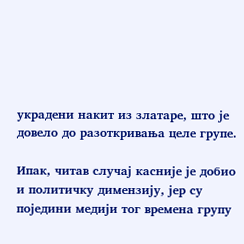украдени накит из златаре, што је довело до разоткривања целе групе.

Ипак, читав случај касније је добио и политичку димензију, јер су поједини медији тог времена групу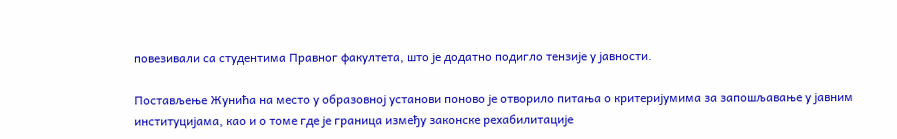повезивали са студентима Правног факултета, што је додатно подигло тензије у јавности.

Постављење Жунића на место у образовној установи поново је отворило питања о критеријумима за запошљавање у јавним институцијама, као и о томе где је граница између законске рехабилитације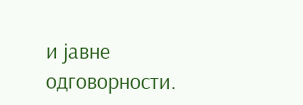и јавне одговорности.